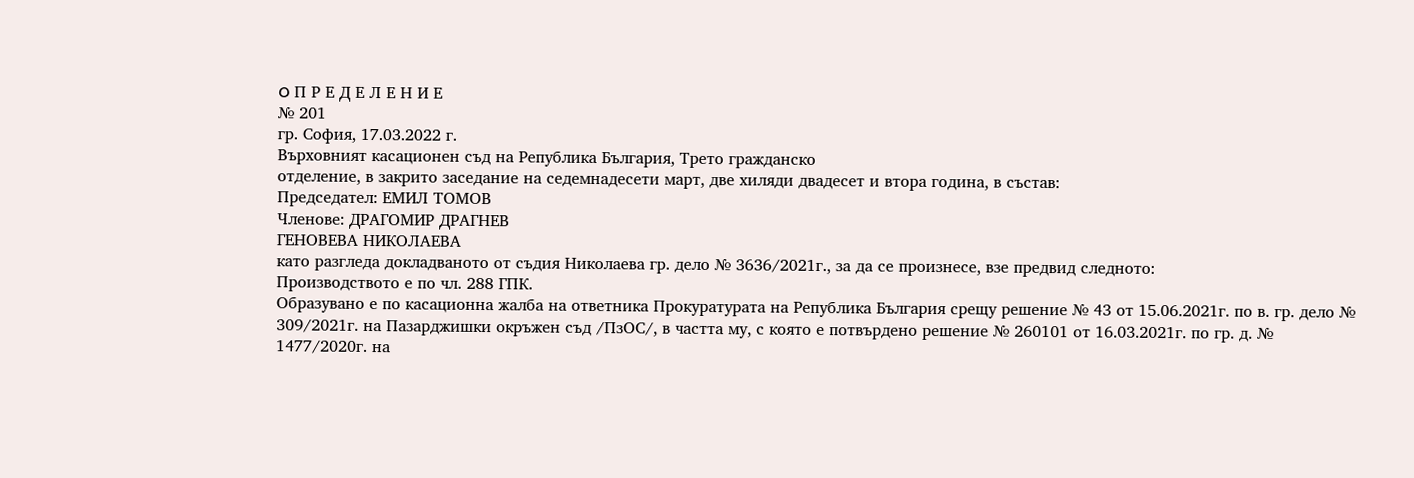O П Р Е Д Е Л Е Н И Е
№ 201
гр. София, 17.03.2022 г.
Върховният касационен съд на Република България, Трето гражданско
отделение, в закрито заседание на седемнадесети март, две хиляди двадесет и втора година, в състав:
Председател: ЕМИЛ ТОМОВ
Членове: ДРАГОМИР ДРАГНЕВ
ГЕНОВЕВА НИКОЛАЕВА
като разгледа докладваното от съдия Николаева гр. дело № 3636/2021г., за да се произнесе, взе предвид следното:
Производството е по чл. 288 ГПК.
Образувано е по касационна жалба на ответника Прокуратурата на Република България срещу решение № 43 от 15.06.2021г. по в. гр. дело № 309/2021г. на Пазарджишки окръжен съд /ПзОС/, в частта му, с която е потвърдено решение № 260101 от 16.03.2021г. по гр. д. № 1477/2020г. на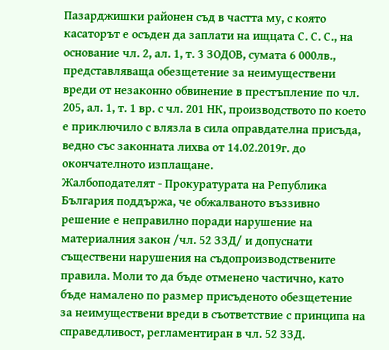Пазарджишки районен съд в частта му, с която касаторът е осъден да заплати на ищцата С. С. С., на основание чл. 2, ал. 1, т. 3 ЗОДОВ, сумата 6 000лв., представляваща обезщетение за неимуществени вреди от незаконно обвинение в престъпление по чл. 205, ал. 1, т. 1 вр. с чл. 201 НК, производството по което е приключило с влязла в сила оправдателна присъда, ведно със законната лихва от 14.02.2019г. до окончателното изплащане.
Жалбоподателят - Прокуратурата на Република България поддържа, че обжалваното въззивно решение е неправилно поради нарушение на материалния закон /чл. 52 ЗЗД/ и допуснати съществени нарушения на съдопроизводствените правила. Моли то да бъде отменено частично, като бъде намалено по размер присъденото обезщетение за неимуществени вреди в съответствие с принципа на справедливост, регламентиран в чл. 52 ЗЗД.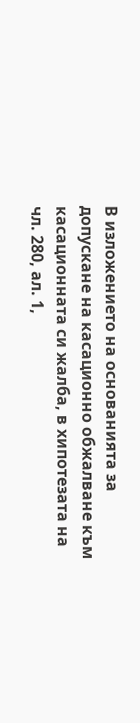В изложението на основанията за допускане на касационно обжалване към касационната си жалба, в хипотезата на чл. 280, ал. 1,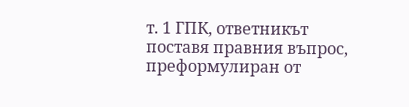т. 1 ГПК, ответникът поставя правния въпрос, преформулиран от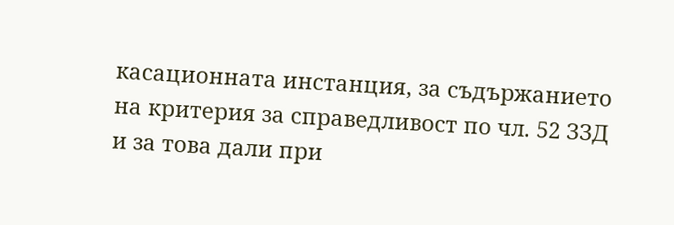касационната инстанция, за съдържанието на критерия за справедливост по чл. 52 ЗЗД и за това дали при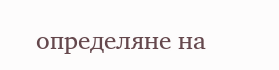определяне на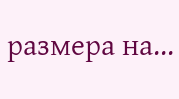размера на...